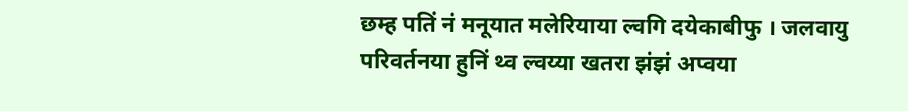छम्ह पतिं नं मनूयात मलेरियाया ल्वगि दयेकाबीफु । जलवायु परिवर्तनया हुनिं थ्व ल्वय्या खतरा झंझं अप्वया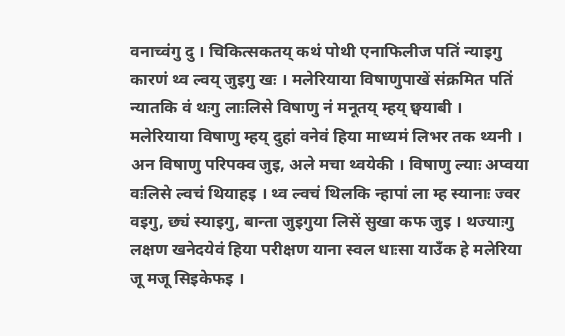वनाच्वंगु दु । चिकित्सकतय् कथं पोथी एनाफिलीज पतिं न्याइगु कारणं थ्व ल्वय् जुइगु खः । मलेरियाया विषाणुपाखें संक्रमित पतिं न्यातकि वं थःगु लाःलिसे विषाणु नं मनूतय् म्हय् छ्वयाबी ।
मलेरियाया विषाणु म्हय् दुहां वनेवं हिया माध्यमं लिभर तक थ्यनी । अन विषाणु परिपक्व जुइ, अले मचा थ्वयेकी । विषाणु ल्याः अप्वया वःलिसे ल्वचं थियाहइ । थ्व ल्वचं थिलकि न्हापां ला म्ह स्यानाः ज्वर वइगु, छ्यं स्याइगु, बान्ता जुइगुया लिसें सुखा कफ जुइ । थज्याःगु लक्षण खनेदयेवं हिया परीक्षण याना स्वल धाःसा याउँक हे मलेरिया जू मजू सिइकेफइ ।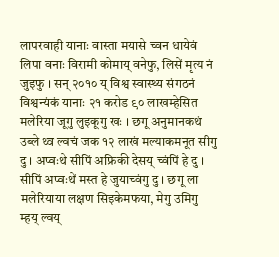लापरवाही यानाः वास्ता मयासे च्वन धायेवं लिपा वनाः विरामी कोमाय् वनेफु, लिसें मृत्य नं जुइफु । सन् २०१० य् विश्व स्वास्थ्य संगठनं विश्वन्यंकं यानाः २१ करोड ९० लाखम्हेसित मलेरिया जूगु लुइकूगु खः । छगू अनुमानकथं उब्ले थ्व ल्वचं जक १२ लाखं मल्याकमनूत सीगु दु । अप्वःथे सीपिं अफ्रिकी देसय् च्वंपिं हे दु ।
सीपिं अप्वःथें मस्त हे जुयाच्वंगु दु । छगू ला मलेरियाया लक्षण सिइकेमफया, मेगु उमिगु म्हय् ल्वय्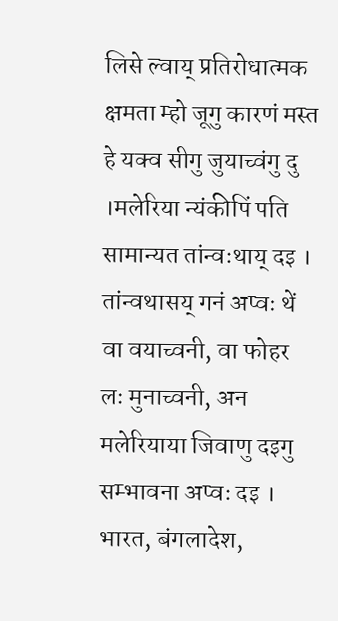लिसे ल्वाय् प्रतिरोधात्मक क्षमता म्हो जूगु कारणं मस्त हे यक्व सीगु जुयाच्वंगु दु ।मलेरिया न्यंकीपिं पति सामान्यत तांन्वःथाय् दइ । तांन्वथासय् गनं अप्वः थें वा वयाच्वनी, वा फोहर लः मुनाच्वनी, अन मलेरियाया जिवाणु दइगु सम्भावना अप्वः दइ ।
भारत, बंगलादेश,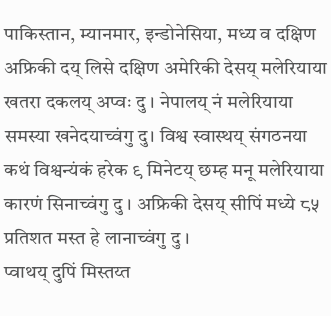पाकिस्तान, म्यानमार, इन्डोनेसिया, मध्य व दक्षिण अफ्रिकी दय् लिसे दक्षिण अमेरिकी देसय् मलेरियाया खतरा दकलय् अप्वः दु । नेपालय् नं मलेरियाया समस्या खनेदयाच्वंगु दु। विश्व स्वास्थय् संगठनया कथं विश्वन्यंकं हरेक ९ मिनेटय् छम्ह मनू मलेरियाया कारणं सिनाच्वंगु दु । अफ्रिकी देसय् सीपिं मध्ये ८५ प्रतिशत मस्त हे लानाच्वंगु दु ।
प्वाथय् दुपिं मिस्तय्त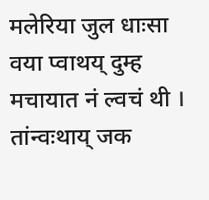मलेरिया जुल धाःसा वया प्वाथय् दुम्ह मचायात नं ल्वचं थी । तांन्वःथाय् जक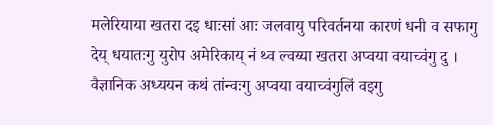मलेरियाया खतरा दइ धाःसां आः जलवायु परिवर्तनया कारणं धनी व सफागु देय् धयातःगु युरोप अमेरिकाय् नं थ्व ल्वय्या खतरा अप्वया वयाच्वंगु दु । वैज्ञानिक अध्ययन कथं तांन्वःगु अप्वया वयाच्वंगुलिं वइगु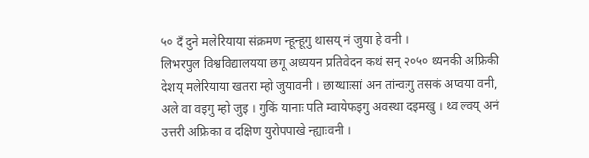५० दँ दुने मलेरियाया संक्रमण न्हून्हूगु थासय् नं जुया हे वनी ।
लिभरपुल विश्वविद्यालयया छगू अध्ययन प्रतिवेदन कथं सन् २०५० थ्यनकी अफ्रिकी देशय् मलेरियाया खतरा म्हो जुयावनी । छाय्धाःसां अन तांन्वःगु तसकं अप्वया वनी, अले वा वइगु म्हो जुइ । गुकिं यानाः पति म्वायेफइगु अवस्था दइमखु । थ्व ल्वय् अनं उत्तरी अफ्रिका व दक्षिण युरोपपाखे न्ह्याःवनी ।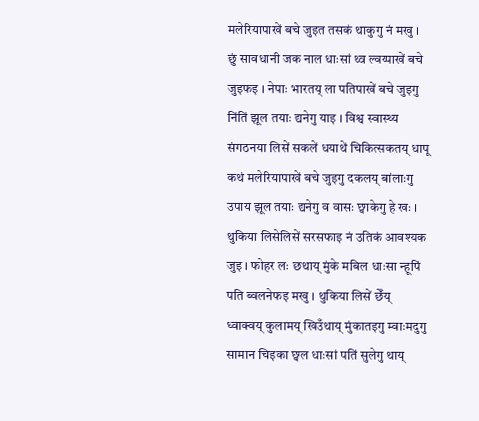मलेरियापाखें बचे जुइत तसकं थाकुगु नं मखु । छुं सावधानी जक नाल धाःसां थ्व ल्वय्पाखें बचे जुइफइ । नेपाः भारतय् ला पतिपाखें बचे जुइगु निंतिं झूल तयाः द्यनेगु याइ । विश्व स्वास्थ्य संगठनया लिसें सकलें धयाथें चिकित्सकतय् धापू कथं मलेरियापाखें बचे जुइगु दकलय् बांलाःगु उपाय झूल तयाः द्यनेगु व वासः छ्वाकेगु हे खः ।
थुकिया लिसेलिसें सरसफाइ नं उतिकं आवश्यक जुइ । फोहर लः छथाय् मुंके मबिल धाःसा न्हूपिं पति ब्वलनेफइ मखु । थुकिया लिसें छेँय् ध्वाक्वय् कुलामय् खिउँथाय् मुंकातइगु म्वाःमदुगु सामान चिइका छ्वल धाःसां पतिं सुलेगु थाय्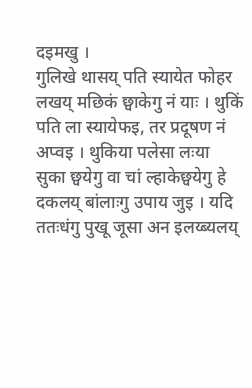दइमखु ।
गुलिखे थासय् पति स्यायेत फोहर लखय् मछिकं छ्वाकेगु नं याः । थुकिं पति ला स्यायेफइ, तर प्रदूषण नं अप्वइ । थुकिया पलेसा लःया सुका छ्वयेगु वा चां ल्हाकेछ्वयेगु हे दकलय् बांलाःगु उपाय जुइ । यदि ततःधंगु पुखू जूसा अन इलय्ब्यलय्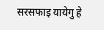सरसफाइ यायेगु हे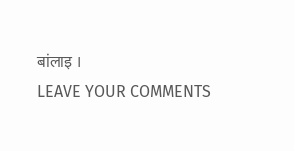बांलाइ ।
LEAVE YOUR COMMENTS